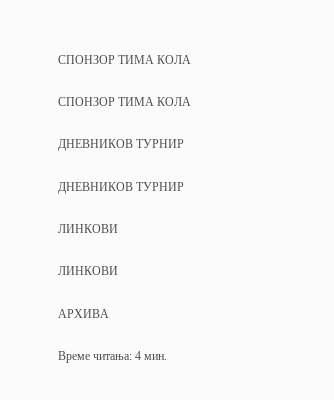СПОНЗОР ТИМА КОЛА

СПОНЗОР ТИМА КОЛА

ДНЕВНИКОВ ТУРНИР

ДНЕВНИКОВ ТУРНИР

ЛИНКОВИ

ЛИНКОВИ

АРХИВА

Време читања: 4 мин.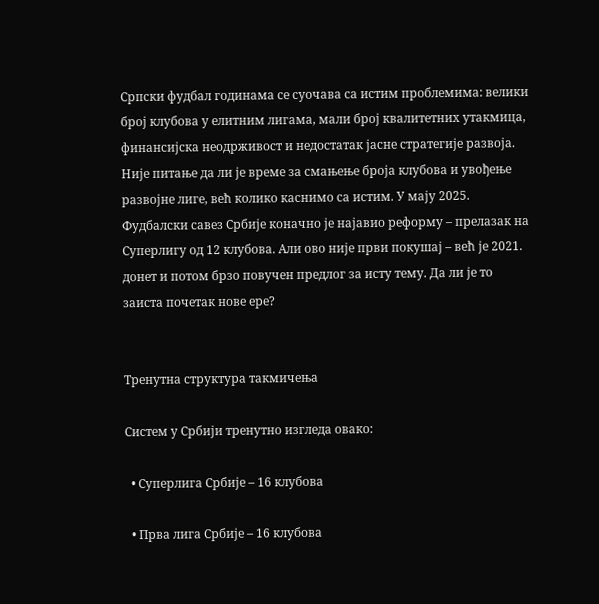Српски фудбал годинама се суочава са истим проблемима: велики број клубова у елитним лигама, мали број квалитетних утакмица, финансијска неодрживост и недостатак јасне стратегије развоја. Није питање да ли је време за смањење броја клубова и увођење развојне лиге, већ колико каснимо са истим. У мају 2025. Фудбалски савез Србије коначно је најавио реформу – прелазак на Суперлигу од 12 клубова. Али ово није први покушај – већ је 2021. донет и потом брзо повучен предлог за исту тему. Да ли је то заиста почетак нове ере?


Тренутна структура такмичења

Систем у Србији тренутно изгледа овако:

  • Суперлига Србије – 16 клубова

  • Прва лига Србије – 16 клубова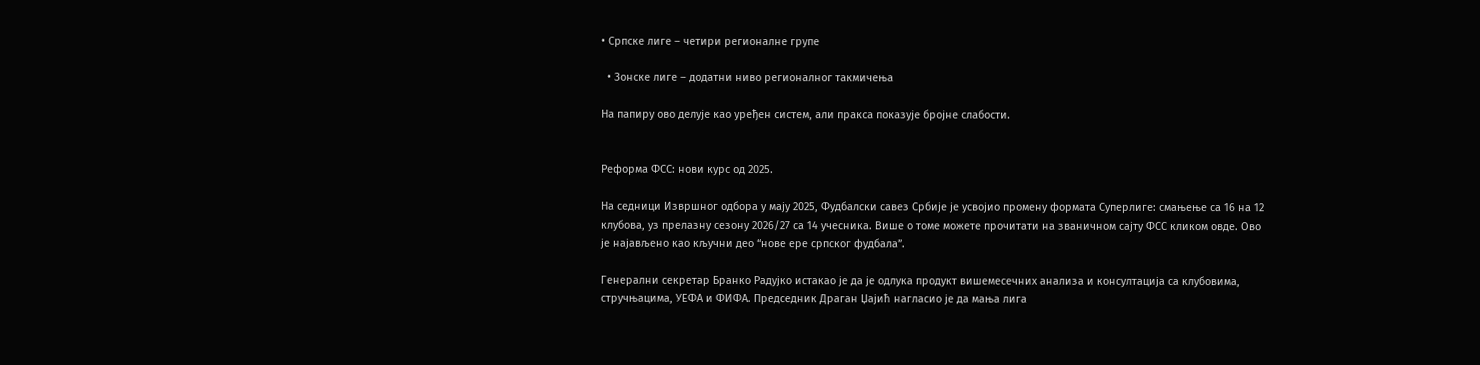• Српске лиге – четири регионалне групе

  • Зонске лиге – додатни ниво регионалног такмичења

На папиру ово делује као уређен систем, али пракса показује бројне слабости.


Реформа ФСС: нови курс од 2025.

На седници Извршног одбора у мају 2025, Фудбалски савез Србије је усвојио промену формата Суперлиге: смањење са 16 на 12 клубова, уз прелазну сезону 2026/27 са 14 учесника. Више о томе можете прочитати на званичном сајту ФСС кликом овде. Ово је најављено као кључни део “нове ере српског фудбала”.

Генерални секретар Бранко Радуjко истакао је да је одлука продукт вишемесечних анализа и консултација са клубовима, стручњацима, УЕФА и ФИФА. Председник Драган Џајић нагласио је да мања лига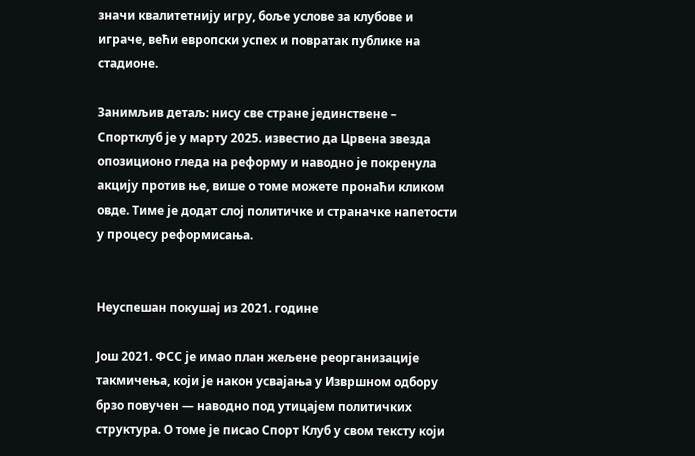значи квалитетнију игру, боље услове за клубове и играче, већи европски успех и повратак публике на стадионе.

Занимљив детаљ: нису све стране јединствене – Спортклуб је у марту 2025. известио да Црвена звезда опозиционо гледа на реформу и наводно је покренула акцију против ње, више о томе можете пронаћи кликом овде. Тиме је додат слој политичке и страначке напетости у процесу реформиcања.


Неуспешан покушај из 2021. године

Још 2021. ФСС је имао план жељене реорганизације такмичења, који је након усвајања у Извршном одбору брзо повучен — наводно под утицајем политичких структура. О томе је писао Спорт Клуб у свом тексту који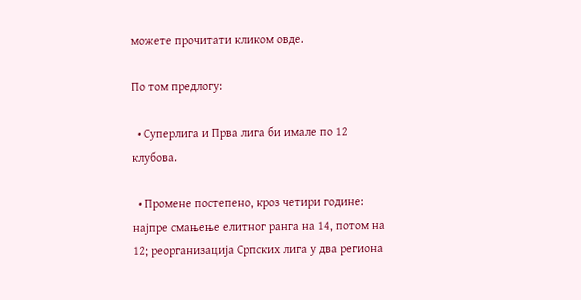можете прочитати кликом овде.

По том предлогу:

  • Суперлига и Прва лига би имале по 12 клубова.

  • Промене постепено, кроз четири године: најпре смањење елитног ранга на 14, потом на 12; реорганизација Српских лига у два региона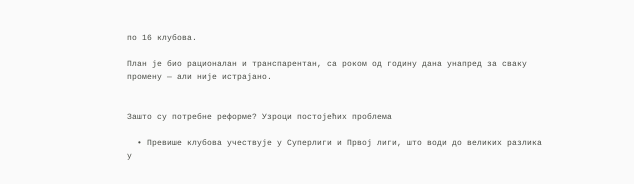по 16 клубова.

План је био рационалан и транспарентан, са роком од годину дана унапред за сваку промену — али није истрајано.


Зашто су потребне реформе? Узроци постојећих проблема

  • Превише клубова учествује у Суперлиги и Првој лиги, што води до великих разлика у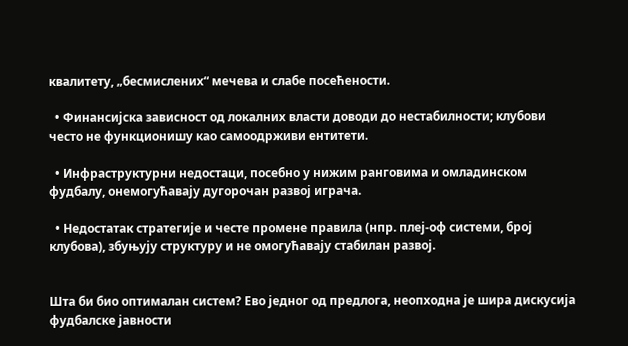квалитету, „бесмислених“ мечева и слабе посећености.

  • Финансијска зависност од локалних власти доводи до нестабилности; клубови често не функционишу као самоодрживи ентитети.

  • Инфраструктурни недостаци, посебно у нижим ранговима и омладинском фудбалу, онемогућавају дугорочан развој играча.

  • Недостатак стратегије и честе промене правила (нпр. плеј-оф системи, број клубова), збуњују структуру и не омогућавају стабилан развој.


Шта би био оптималан систем? Ево једног од предлога, неопходна је шира дискусија фудбалске јавности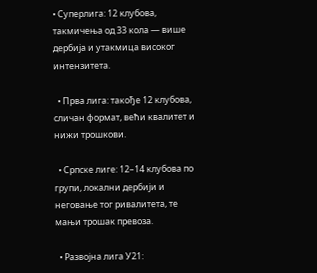• Суперлига: 12 клубова, такмичења од 33 кола — више дербија и утакмица високог интензитета.

  • Прва лига: такође 12 клубова, сличан формат, већи квалитет и нижи трошкови.

  • Српске лиге: 12–14 клубова по групи, локални дербији и неговање тог ривалитета, те мањи трошак превоза.

  • Развојна лига У21: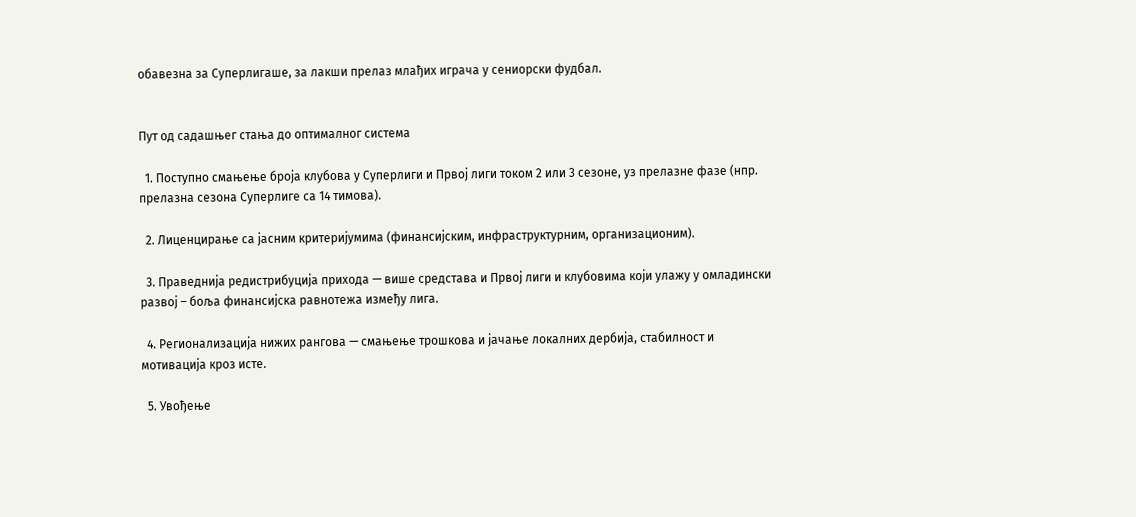обавезна за Суперлигаше, за лакши прелаз млађих играча у сениорски фудбал.


Пут од садашњег стања до оптималног система

  1. Поступно смањење броја клубова у Суперлиги и Првој лиги током 2 или 3 сезоне, уз прелазне фазе (нпр. прелазна сезона Суперлиге са 14 тимова).

  2. Лиценцирање са јасним критеријумима (финансијским, инфраструктурним, организационим).

  3. Праведнија редистрибуција прихода — више средстава и Првој лиги и клубовима који улажу у омладински развој – боља финансијска равнотежа између лига.

  4. Регионализација нижих рангова — смањење трошкова и јачање локалних дербија, стабилност и мотивација кроз исте.

  5. Увођење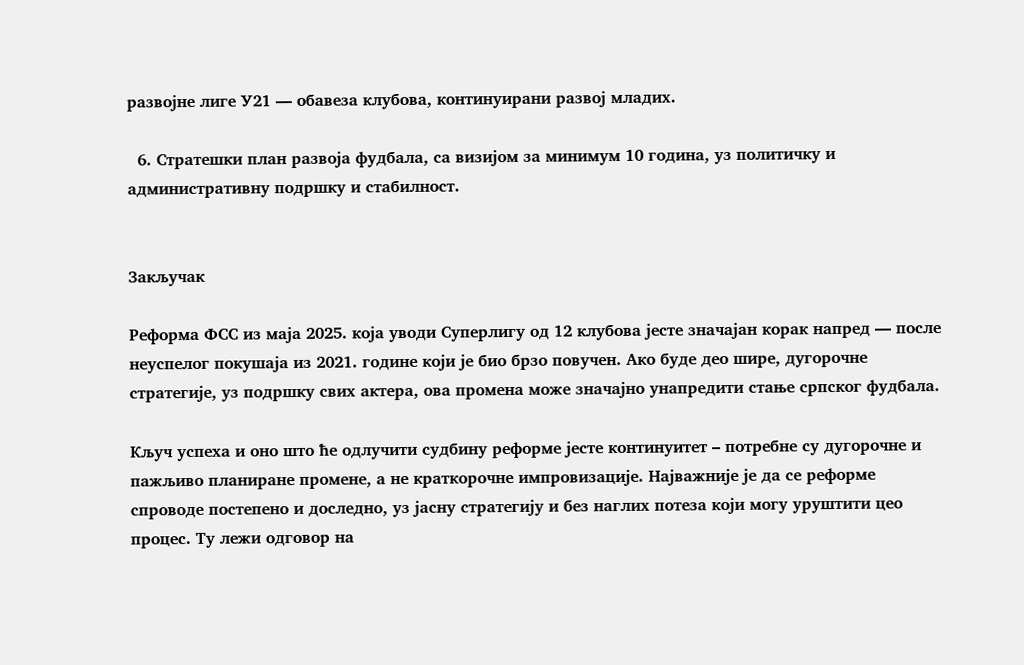развојне лиге У21 — обавеза клубова, континуирани развој младих.

  6. Стратешки план развоја фудбала, са визијом за минимум 10 година, уз политичку и административну подршку и стабилност.


Закључак

Реформа ФСС из маја 2025. која уводи Суперлигу од 12 клубова јесте значајан корак напред — после неуспелог покушаја из 2021. године који је био брзо повучен. Ако буде део шире, дугорочне стратегије, уз подршку свих актера, ова промена може значајно унапредити стање српског фудбала.

Кључ успеха и оно што ће одлучити судбину реформе јесте континуитет – потребне су дугорочне и пажљиво планиране промене, а не краткорочне импровизације. Најважније је да се реформе спроводе постепено и доследно, уз јасну стратегију и без наглих потеза који могу уруштити цео процес. Ту лежи одговор на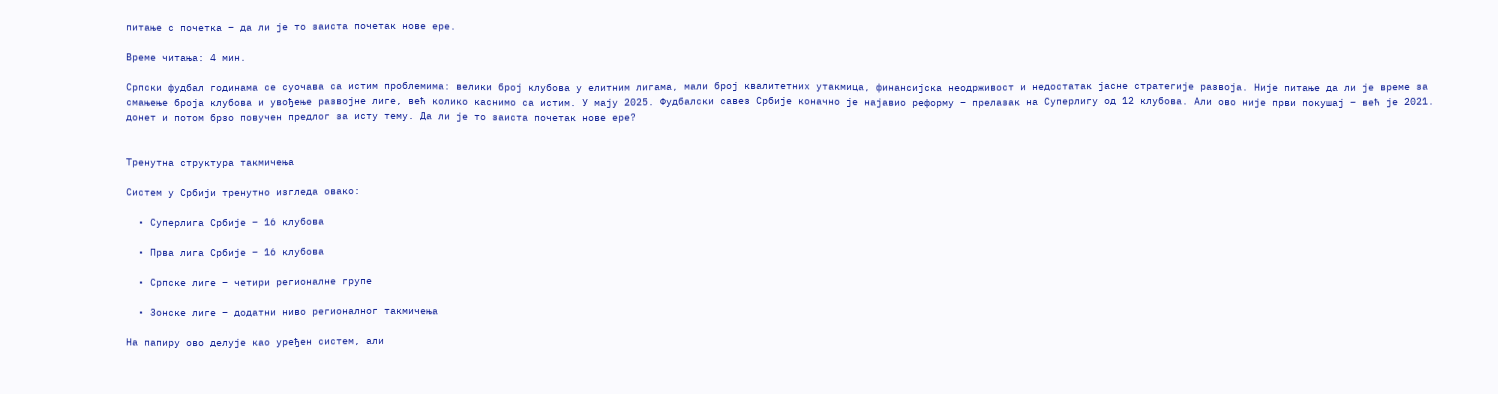питање с почетка – да ли је то заиста почетак нове ере.

Време читања: 4 мин.

Српски фудбал годинама се суочава са истим проблемима: велики број клубова у елитним лигама, мали број квалитетних утакмица, финансијска неодрживост и недостатак јасне стратегије развоја. Није питање да ли је време за смањење броја клубова и увођење развојне лиге, већ колико каснимо са истим. У мају 2025. Фудбалски савез Србије коначно је најавио реформу – прелазак на Суперлигу од 12 клубова. Али ово није први покушај – већ је 2021. донет и потом брзо повучен предлог за исту тему. Да ли је то заиста почетак нове ере?


Тренутна структура такмичења

Систем у Србији тренутно изгледа овако:

  • Суперлига Србије – 16 клубова

  • Прва лига Србије – 16 клубова

  • Српске лиге – четири регионалне групе

  • Зонске лиге – додатни ниво регионалног такмичења

На папиру ово делује као уређен систем, али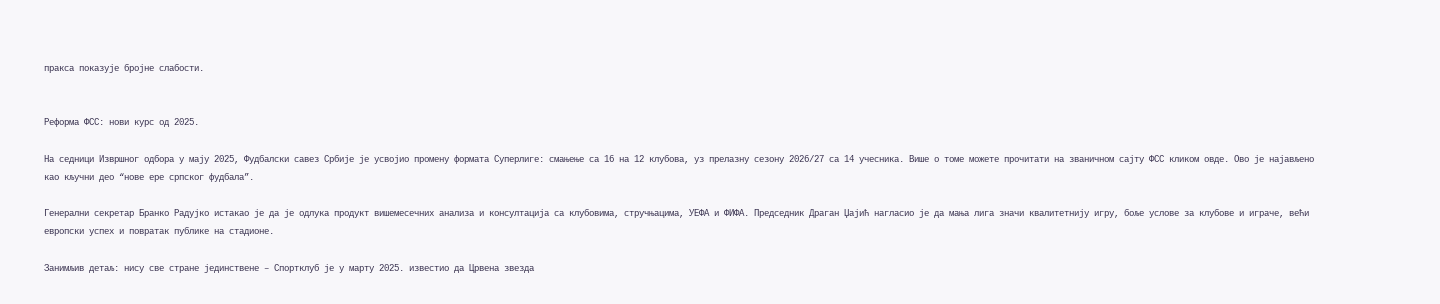пракса показује бројне слабости.


Реформа ФСС: нови курс од 2025.

На седници Извршног одбора у мају 2025, Фудбалски савез Србије је усвојио промену формата Суперлиге: смањење са 16 на 12 клубова, уз прелазну сезону 2026/27 са 14 учесника. Више о томе можете прочитати на званичном сајту ФСС кликом овде. Ово је најављено као кључни део “нове ере српског фудбала”.

Генерални секретар Бранко Радуjко истакао је да је одлука продукт вишемесечних анализа и консултација са клубовима, стручњацима, УЕФА и ФИФА. Председник Драган Џајић нагласио је да мања лига значи квалитетнију игру, боље услове за клубове и играче, већи европски успех и повратак публике на стадионе.

Занимљив детаљ: нису све стране јединствене – Спортклуб је у марту 2025. известио да Црвена звезда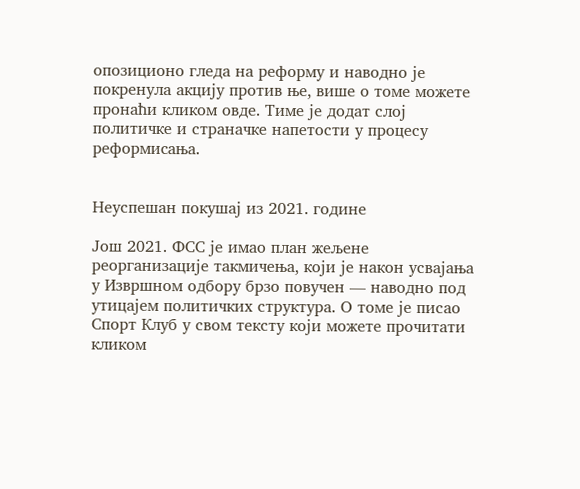опозиционо гледа на реформу и наводно је покренула акцију против ње, више о томе можете пронаћи кликом овде. Тиме је додат слој политичке и страначке напетости у процесу реформиcања.


Неуспешан покушај из 2021. године

Још 2021. ФСС је имао план жељене реорганизације такмичења, који је након усвајања у Извршном одбору брзо повучен — наводно под утицајем политичких структура. О томе је писао Спорт Клуб у свом тексту који можете прочитати кликом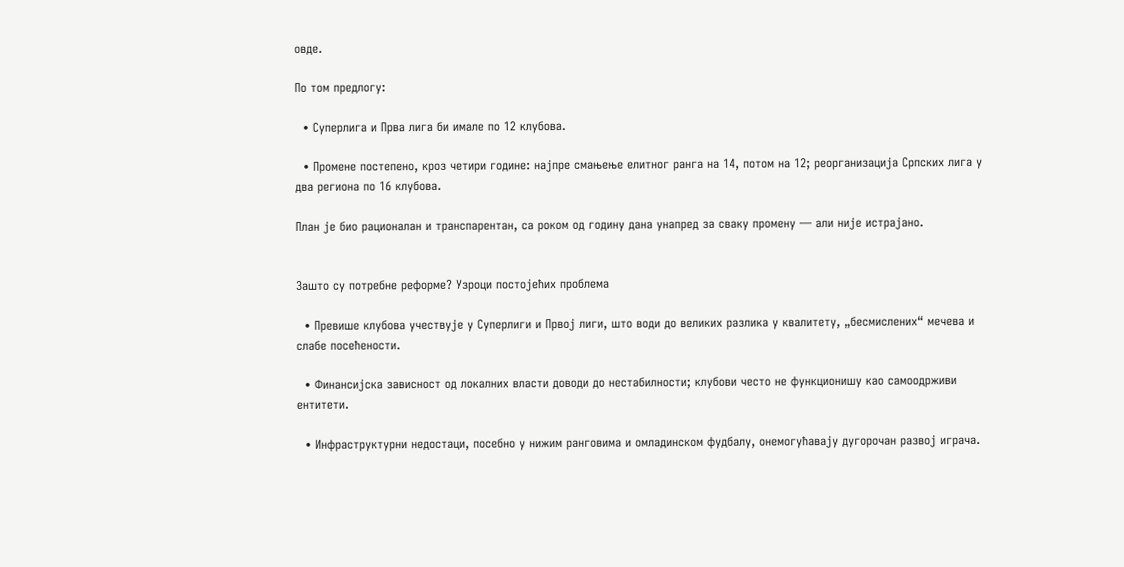овде.

По том предлогу:

  • Суперлига и Прва лига би имале по 12 клубова.

  • Промене постепено, кроз четири године: најпре смањење елитног ранга на 14, потом на 12; реорганизација Српских лига у два региона по 16 клубова.

План је био рационалан и транспарентан, са роком од годину дана унапред за сваку промену — али није истрајано.


Зашто су потребне реформе? Узроци постојећих проблема

  • Превише клубова учествује у Суперлиги и Првој лиги, што води до великих разлика у квалитету, „бесмислених“ мечева и слабе посећености.

  • Финансијска зависност од локалних власти доводи до нестабилности; клубови често не функционишу као самоодрживи ентитети.

  • Инфраструктурни недостаци, посебно у нижим ранговима и омладинском фудбалу, онемогућавају дугорочан развој играча.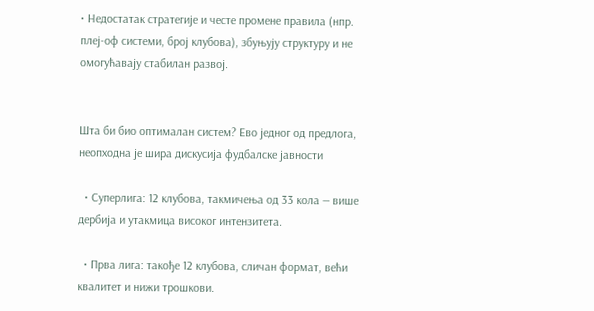• Недостатак стратегије и честе промене правила (нпр. плеј-оф системи, број клубова), збуњују структуру и не омогућавају стабилан развој.


Шта би био оптималан систем? Ево једног од предлога, неопходна је шира дискусија фудбалске јавности

  • Суперлига: 12 клубова, такмичења од 33 кола — више дербија и утакмица високог интензитета.

  • Прва лига: такође 12 клубова, сличан формат, већи квалитет и нижи трошкови.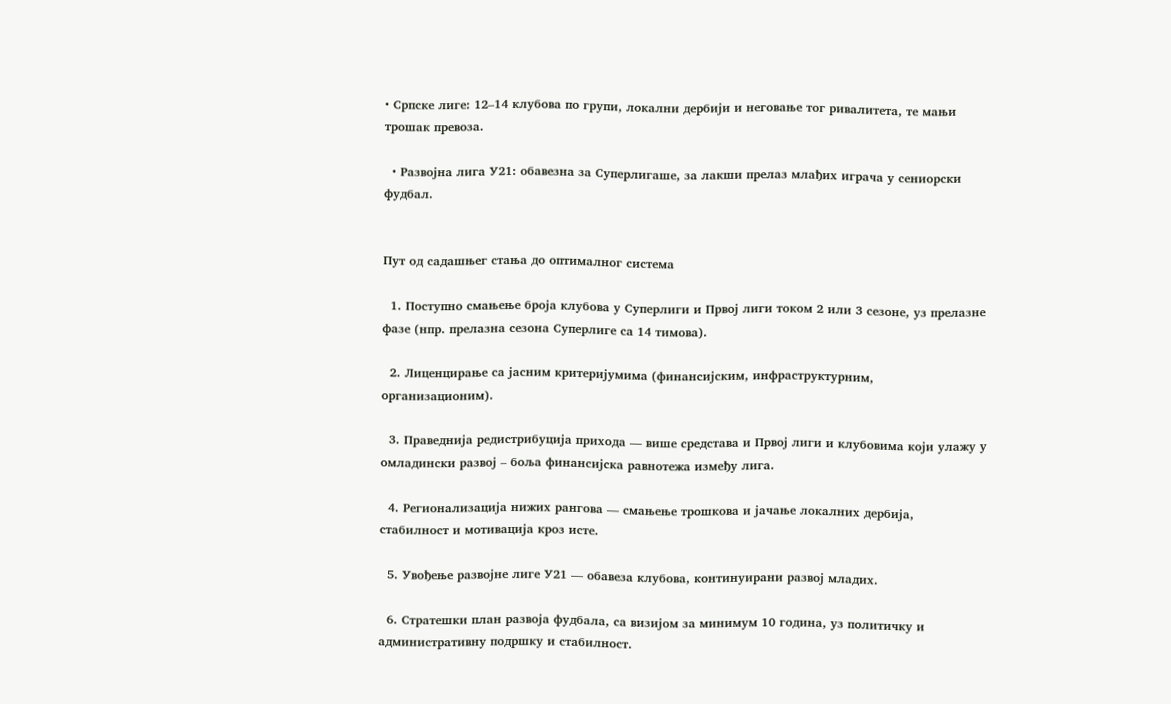• Српске лиге: 12–14 клубова по групи, локални дербији и неговање тог ривалитета, те мањи трошак превоза.

  • Развојна лига У21: обавезна за Суперлигаше, за лакши прелаз млађих играча у сениорски фудбал.


Пут од садашњег стања до оптималног система

  1. Поступно смањење броја клубова у Суперлиги и Првој лиги током 2 или 3 сезоне, уз прелазне фазе (нпр. прелазна сезона Суперлиге са 14 тимова).

  2. Лиценцирање са јасним критеријумима (финансијским, инфраструктурним, организационим).

  3. Праведнија редистрибуција прихода — више средстава и Првој лиги и клубовима који улажу у омладински развој – боља финансијска равнотежа између лига.

  4. Регионализација нижих рангова — смањење трошкова и јачање локалних дербија, стабилност и мотивација кроз исте.

  5. Увођење развојне лиге У21 — обавеза клубова, континуирани развој младих.

  6. Стратешки план развоја фудбала, са визијом за минимум 10 година, уз политичку и административну подршку и стабилност.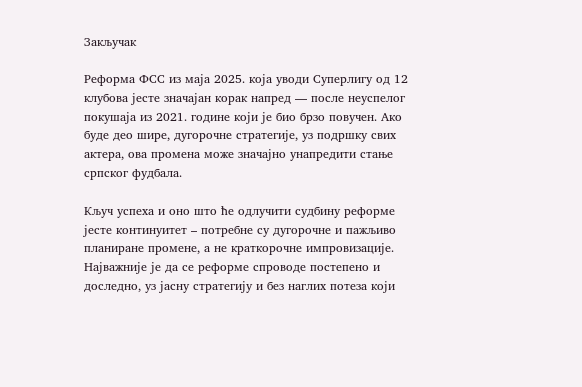Закључак

Реформа ФСС из маја 2025. која уводи Суперлигу од 12 клубова јесте значајан корак напред — после неуспелог покушаја из 2021. године који је био брзо повучен. Ако буде део шире, дугорочне стратегије, уз подршку свих актера, ова промена може значајно унапредити стање српског фудбала.

Кључ успеха и оно што ће одлучити судбину реформе јесте континуитет – потребне су дугорочне и пажљиво планиране промене, а не краткорочне импровизације. Најважније је да се реформе спроводе постепено и доследно, уз јасну стратегију и без наглих потеза који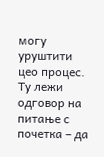могу уруштити цео процес. Ту лежи одговор на питање с почетка – да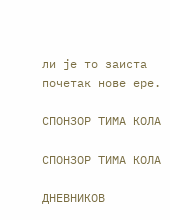ли је то заиста почетак нове ере.

СПОНЗОР ТИМА КОЛА

СПОНЗОР ТИМА КОЛА

ДНЕВНИКОВ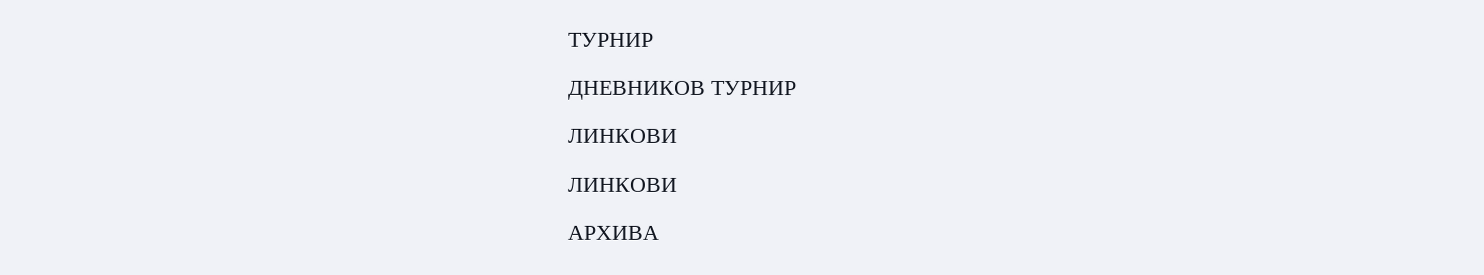ТУРНИР

ДНЕВНИКОВ ТУРНИР

ЛИНКОВИ

ЛИНКОВИ

АРХИВА